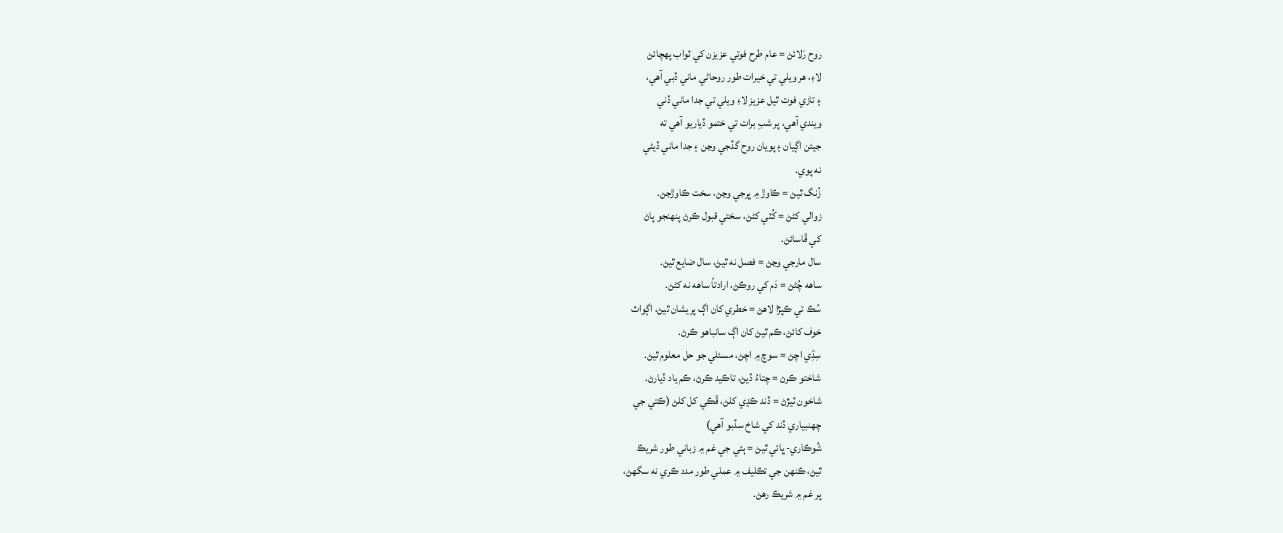روح رَلائڻ = عام طرح فوتي عزيزن کي ثواب پهچائڻ
لاءِ، هر ويلي تي خيرات طور روحاڻي ماني ڏبي آهي،
۽ تازي فوت ٿيل عزيز لاءِ ويلي تي جدا ماني ڏني
ويندي آهي، پر شبِ برات تي ختمو ڏياريو آهي ته
جيئن اڳيان ۽ پويان روح گڏجي وڃن ۽ جدا ماني ڏيڻي
نه پوي.
زُنگ ٿيڻ = ڪاوڙ ۾ ڀرجي وڃڻ، سخت ڪاوڙجڻ.
زوالي کڻڻ = کُٽي کڻڻ، سختي قبول ڪرڻ پنهنجو پاڻ
کي ڦاسائڻ.
سال مارجي وڃڻ = فصل نه ٿيڻ، سال ضايع ٿيڻ.
ساهه چُڻڻ = دَم کي روڪڻ، ارادتاً ساهه نه کڻڻ.
سُڪ تي ڪپڙا لاهڻ = خطري کان اڳ پريشان ٿيڻ، اڳواٽ
خوف کائڻ، ڪم ٿيڻ کان اڳ سانباهو ڪرڻ.
سِڌِي اچڻ = سوچ ۾ اچڻ، مسئلي جو حل معلوم ٿيڻ.
شاختو ڪرڻ = چتاءُ ڏيڻ، تاڪيد ڪرڻ، ڪم ياد ڏيارڻ.
شاخون ٽيڙڻ = ڏند ڪڍي کلڻ، ڦڪي کل کلڻ (ڪتي جي
چهنبياري ڏند کي شاخ سڏبو آهي)
شُوڪاري- ڀائي ٿيڻ = ٻئي جي غم ۾ زباني طور شريڪ
ٿيڻ، ڪنهن جي تڪليف ۾ عملي طور مدد ڪري نه سگهڻ،
پر غم ۾ شريڪ رهڻ.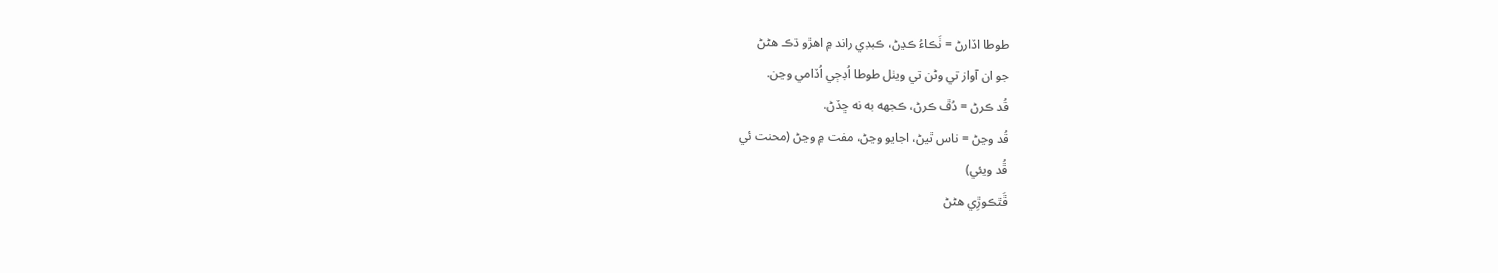طوطا اڏارڻ = ٺَڪاءُ ڪڍڻ، ڪبڊي راند ۾ اهڙو ڌڪ هڻڻ
جو ان آواز تي وڻن تي ويٺل طوطا اُڊڄي اُڏامي وڃن.
قُد ڪرڻ = دُڦ ڪرڻ، ڪجهه به نه ڇڏڻ.
قُد وڃڻ = ناس ٿيڻ، اجايو وڃڻ، مفت ۾ وڃڻ (محنت ئي
ڦُد ويئي)
ڦَٿڪوڙِي هڻڻ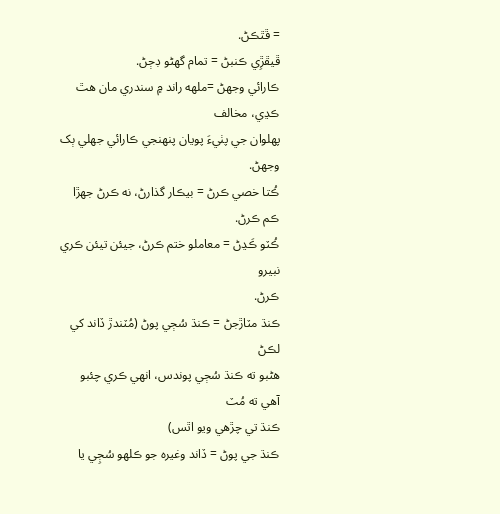= ڦٿڪڻ.
ڦيڦڙِي ڪنبڻ = تمام گهڻو ڊڄڻ.
ڪارائي وجهڻ =ملهه راند ۾ سندري مان هٿ ڪڍي، مخالف
پهلوان جي پٺيءَ پويان پنهنجي ڪارائي جهلي ٻک
وجهڻ.
ڪُتا خصي ڪرڻ = بيڪار گذارڻ، نه ڪرڻ جهڙا ڪم ڪرڻ.
ڪُٽو ڪَڍڻ = معاملو ختم ڪرڻ، جيئن تيئن ڪري نبيرو
ڪرڻ.
ڪنڌ مٽاڙجڻ = ڪنڌ سُڄي پوڻ (مُٽندڙ ڏاند کي لڪڻ
هڻبو ته ڪنڌ سُڄي پوندس، انهي ڪري چئبو آهي ته مُٽ
ڪنڌ تي چڙهي ويو اٿس)
ڪنڌ جي پوڻ = ڏاند وغيره جو ڪلهو سُڄِي يا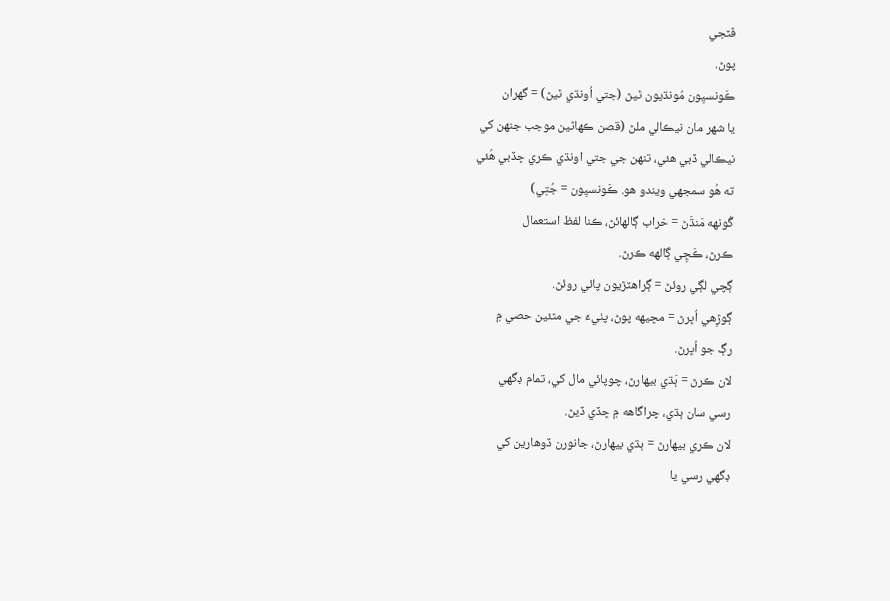ڦٽجي
پوڻ.
ڪَونسيِون مُونڌيون ٿيڻ (جتي اُونڌي ٿيڻ) = گهران
يا شهر مان نيڪالي ملڻ (قصن ڪهاڻين موجب جنهن کي
نيڪالي ڏبي هئي، تنهن جي جتي اونڌي ڪري ڇڏبي هُئي
ته هُو سمجهي ويندو هو. ڪَونسيِون = جُتِي)
گُونهه مَنڌَڻ = خراب ڳالهائڻ، ڪنا لفظ استعمال
ڪرڻ، ڪَڇِي ڳالهه ڪرڻ.
ڳچي لڳي روئڻ = ڳراهٽڙيون پائي روئڻ.
ڳوڙِهي اُڀرڻ = مڇيهه پوڻ، پٺيءَ جي مٿئين حصي ۾
رڳ جو اُڀرڻ.
لان ڪرڻ = ٻَڌي بيهارڻ، چوپائي مال کي، تمام ڊگهي
رسي سان ٻڌي، چراگاهه ۾ ڇڏي ڏيڻ.
لان ڪري بيهارڻ = ٻڌي بيهارڻ، جانورن ڏوهارين کي
ڊگهي رسي يا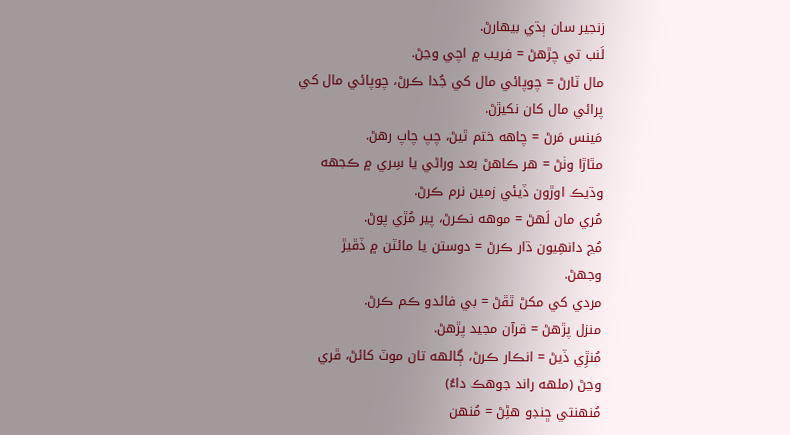زنجير سان ٻڌي بيهارڻ.
لَنب تي چڙهڻ = فريب ۾ اچي وڃڻ.
مال ٽارڻ = چوپائي مال کي جُدا ڪرڻ، چوپائي مال کي
پرائي مال کان نکيڙڻ.
مَينس مَرڻ = چاهه ختم ٿيڻ، چپ چاپ رهڻ.
مٿاڙا وٺڻ = هر ڪاهڻ بعد وراڻي يا سِري ۾ ڪجهه
وڌيڪ اوڙون ڏيئي زمين نرم ڪرڻ.
مُري مان لَهڻ = موهه نڪرڻ، پير مُڙي پوڻ.
مُڃ دانهِيون ڌار ڪرڻ = دوستن يا مائٽن ۾ ڏڦيڙ
وجهڻ.
مردي کي مکڻ ٿڦڻ = بي فائدو ڪم ڪرڻ.
منزل پڙهڻ = قرآن مجيد پڙهڻ.
مُنڙِي ڏيڻ = انڪار ڪرڻ، ڳالهه تان موٽ کائڻ، ڦري
وڃڻ (ملهه راند جوهڪ داءُ)
مُنهنتي ڇنڊو هڻِڻ = مُنهن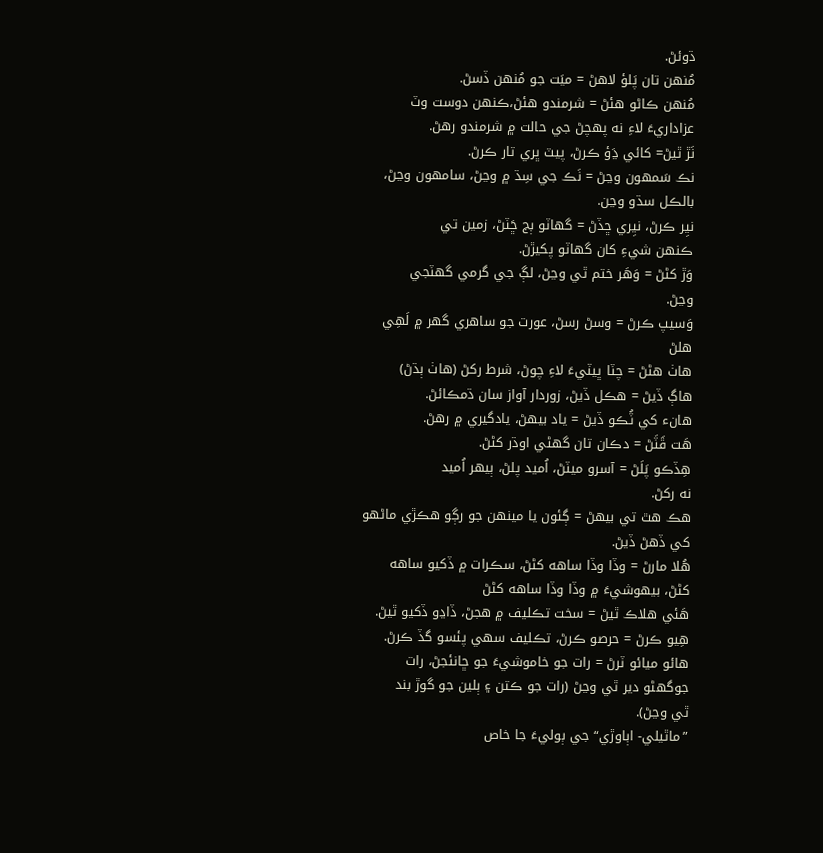ڌوئڻ.
مُنهن تان پَلؤ لاهڻ = ميَت جو مُنهن ڏسڻ.
مُنهن ڪاڻو هئڻ = شرمندو هئڻ،ڪنهن دوست وٽ
عزاداريءَ لاءِ نه پهچڻ جي حالت ۾ شرمندو رهڻ.
نَڙ ٿيڻ= کائي ڍَؤ ڪرڻ، پيٽ ڀري تار ڪرڻ.
نڪ سَمهون وڃڻ = نَڪ جي سِڌ ۾ وڃڻ، سامهون وڃڻ،
بالڪل سڌو وڃن.
نيِر ڪرڻ، نيِري ڇڏڻ = گهاٽو ٻج ڇَٽڻ، زمين تي
ڪنهن شيءِ کان گهاٽو پکيڙڻ.
وَڙ کڻڻ = وَهَر ختم ٿي وڃڻ، لڳ جي گرمي گهٽجي
وڃڻ.
وَسيپ ڪرڻ = وسڻ رسڻ، عورت جو ساهري گهر ۾ لَهِي
هلڻ
هاٺ هڻڻ = چٽا ڀيٽيءَ لاءِ چوڻ، شرط رکڻ (هاٺ ٻڌڻ)
هاڳ ڏيڻ = هڪل ڏيڻ، زوردار آواز سان ڌمڪائڻ.
هانء کي ٽُڪو ڏيڻ = ياد بيهڻ، يادگيري ۾ رهڻ.
هَت ڦَٽَڻ = دڪان تان گهڻي اوڌر کڻڻ.
هِڏڪو پَلَڻ = آسرو ميٽڻ، اُميد پلڻ، ٻيهر اُميد
نه رکڻ.
هڪ هٿ تي بيهڻ = ڳئون يا مينهن جو رڳو هڪڙي ماڻهو
کي ڏهڻ ڏيڻ.
هُلا مارڻ = وڏا وڏا ساهه کڻڻ، سڪرات ۾ ڏکيو ساهه
کڻڻ، بيهوشيءَ ۾ وڏا وڏا ساهه کڻڻ
هَئي هلاڪ ٿيڻ = سخت تڪليف ۾ هجڻ، ڏاڍو ڏکيو ٿيڻ.
هِيو ڪرڻ = حرصو ڪرڻ، تڪليف سهي پئسو گڏ ڪرڻ.
هائو ميائو ٽرڻ = رات جو خاموشيءَ جو ڇانئجڻ، رات
جوگهڻو دير ٿي وڃڻ (رات جو ڪتن ۽ ٻلين جو گوڙ بند
ٿي وڃڻ).
”ماٿيلي- اٻاوڙي“ جي ٻوليءَ جا خاص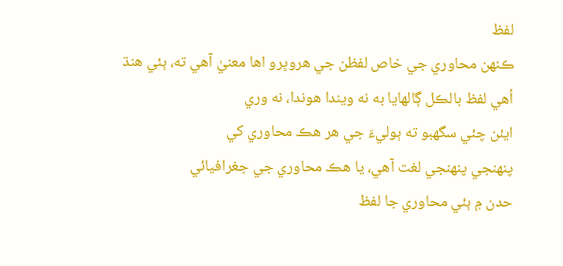لفظ
ڪنهن محاوري جي خاص لفظن جي هروڀرو اها معنيٰ آهي ته، ٻئي هنڌ
اُهي لفظ بالڪل ڳالهايا به نه ويندا هوندا، نه وري
ايئن چئي سگهبو ته ٻوليءَ جي هر هڪ محاوري کي
پنهنجي پنهنجي لغت آهي، يا هڪ محاوري جي جغرافيائي
حدن ۾ ٻئي محاوري جا لفظ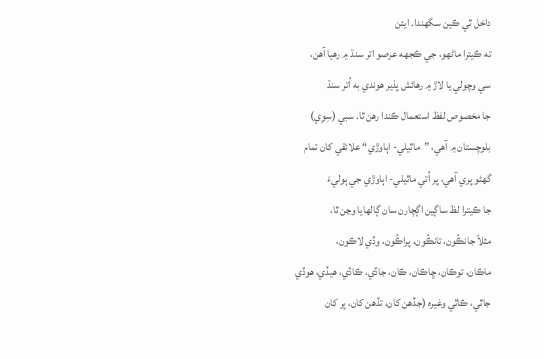داخل ٿي ڪين سگهندا. ايئن
ته ڪيترا ماڻهو، جي ڪجهه عرصو اتر سنڌ ۾ رهيا آهن،
سي وچولي يا لاڙ ۾ رهائش پذير هوندي به اُتر سنڌ
جا مخصوص لفظ استعمال ڪندا رهن ٿا. سبي (سِوِي)
بلوچستان ۾ آهي، ”ماٿيلي- اٻاوڙي“ علائقي کان تمام
گهڻو پري آهي، پر اُتي ماٿيلي- اٻاوڙي جي ٻوليءَ
جا ڪيترا لظ ساڳين اڳچارن سان ڳالهايا وڃن ٿا،
مثلاً جانڪُون، تانڪُون، پراڪُون، وڏي لاڪون،
ماڪان، توڪان، ڇاڪان، ڪان، جاڏي، ڪاڏي، هيڏي، هوڏي
جاٿي، ڪاٿي وغيره (جڏهن کان، تڏهن کان، پر کان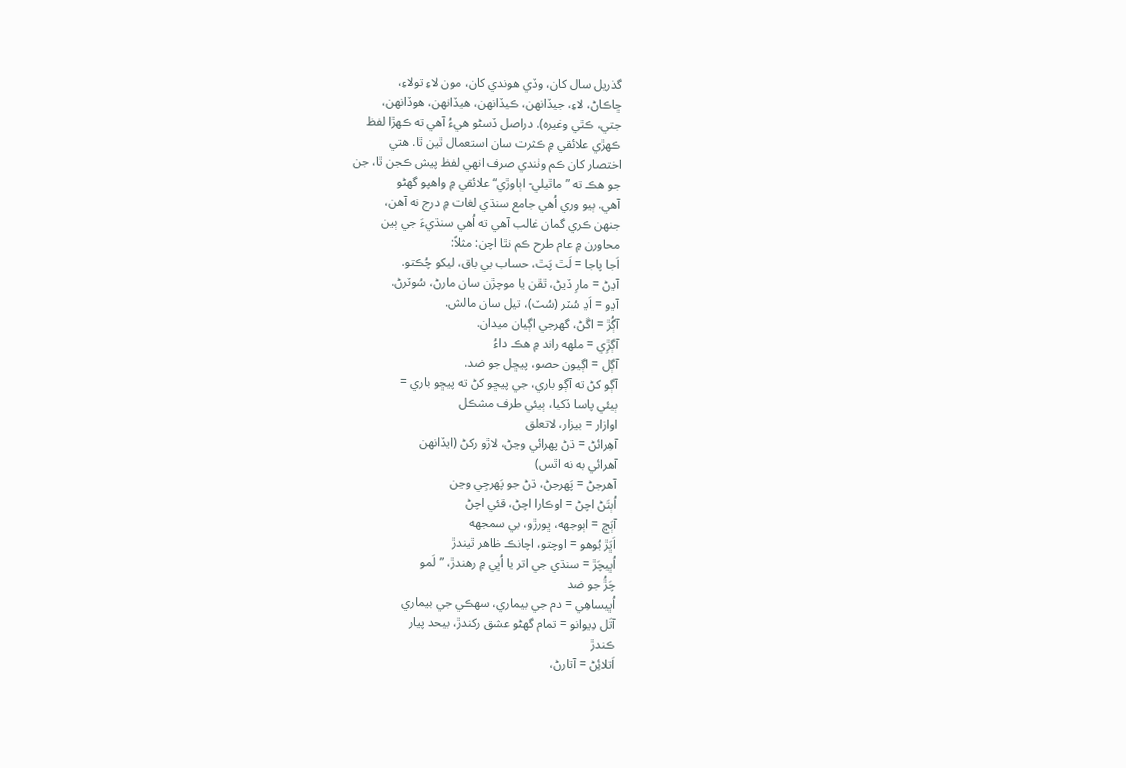گذريل سال کان، وڏي هوندي کان، مون لاءِ تولاءِ،
ڇاڪاڻ، لاءِ، جيڏانهن، ڪيڏانهن، هيڏانهن، هوڏانهن،
جتي، ڪٿي وغيره). دراصل ڏسڻو هيءُ آهي ته ڪهڙا لفظ
ڪهڙي علائقي ۾ ڪثرت سان استعمال ٿين ٿا. هتي
اختصار کان ڪم وٺندي صرف انهي لفظ پيش ڪجن ٿا، جن
جو هڪ ته ”ماٿيلي- اٻاوڙي“ علائقي ۾ واهپو گهڻو
آهي. ٻيو وري اُهي جامع سنڌي لغات ۾ درج نه آهن،
جنهن ڪري گمان غالب آهي ته اُهي سنڌيءَ جي ٻين
محاورن ۾ عام طرح ڪم نٿا اچن: مثلاً:
اَجا پاجا = لَٿ پَٿ، حساب بي باق، ليکو چُڪتو.
آڍڻ = مارِ ڏيڻ، ٿڦن يا موچڙن سان مارڻ، سُوٽرڻ.
آڍو = اَڍ سُٽر (سُٽ)، تيل سان مالش.
آڳُڙ = اڱڻ، گهرجي اڳيان ميدان.
آڳڙِي = ملهه راند ۾ هڪ داءُ
آڳل = اڳيون حصو، پيڇل جو ضد.
آڳو کڻ ته آڳو باري، جي پيڇو کڻ ته پيڇو باري =
ٻيئي پاسا ڏکيا، ٻيئي طرف مشڪل
اوازار = بيزار، لاتعلق
آهِرائڻ = ڌڻ پهرائي وڃڻ، لاڙو رکڻ (ايڏانهن
آهرائي به نه اٿس)
آهرجڻ = پَهرجڻ، ڌڻ جو پَهرجِي وڃن
اُٻتَڻ اچڻ = اوڪارا اچڻ، قئي اچڻ
آٻَڇ = اٻوجهه، ڀورڙو، بي سمجهه
اَڀَڙ بُوهو = اوچتو، اچانڪ ظاهر ٿيندڙ
اُڀيچَڙ = سنڌي جي اتر يا اُڀي ۾ رهندڙ، ”لَمو
چَڙُ جو ضد
اُڀيساهِي = دم جي بيماري، سهڪي جي بيماري
آتَل دِيوانو = تمام گهڻو عشق رکندڙ، بيحد پيار
ڪندڙ
اَتلائِڻ = آتارڻ،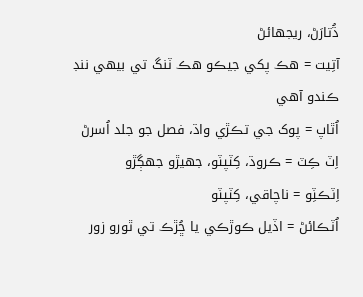ڌُتارَڻ، ريجهائڻ
آتِيت = هڪ پکي جيڪو هڪ ٽنگ تي بيهي ننڊ ڪندو آهي
اُٿاپ = پوک جي تڪڙي واڌ، فصل جو جلد اُسرڻ
اِٽ ڪِٽ = ڪروڌ، کِٽپٽو، جهيڙو جهڳڙو
اِٽڪٽِو = ناچاقي، کِٽپٽو
اُٽڪائڻ = اڏيل ڪوڙڪي يا ڇُڙڪ تي ٿورو زور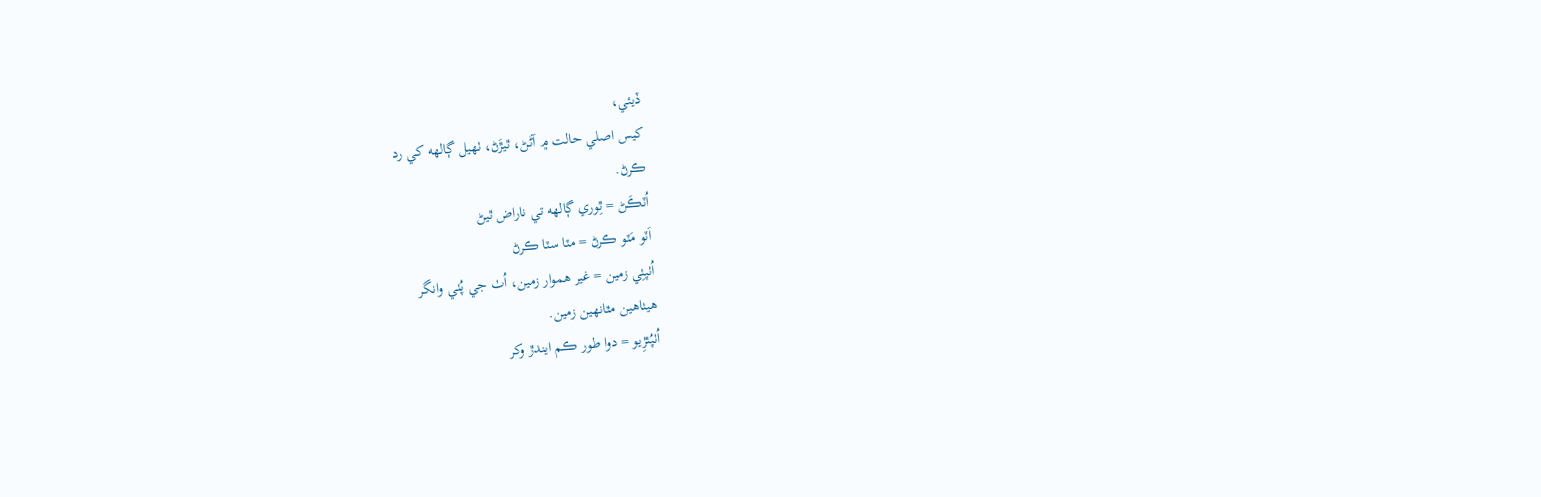ڏيئي،
کيس اصلي حالت ۾ آڻڻ، ٿيڙَڻ، ٺهيل ڳالهه کي رد
ڪرڻ.
اُٽڪَڻ = ٿِوري ڳالهه تي ناراض ٿيڻ
اَٽو مَٽو ڪرڻ = مٽا سٽا ڪرڻ
اُٺپٺِي زمين = غير هموار زمين، اُٺ جي پُٺي وانگر
هيٺاهين مٿانهين زمين.
اُٺپُٺڙِيو = دوا طور ڪم ايندڙ وکر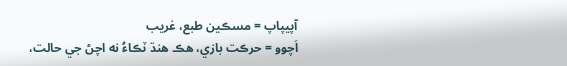آپيپاپ = مسڪين طبع، غريب
اَچوو = حرڪت بازي، هڪ هنڌ ٽڪاءُ نه اچڻ جي حالت،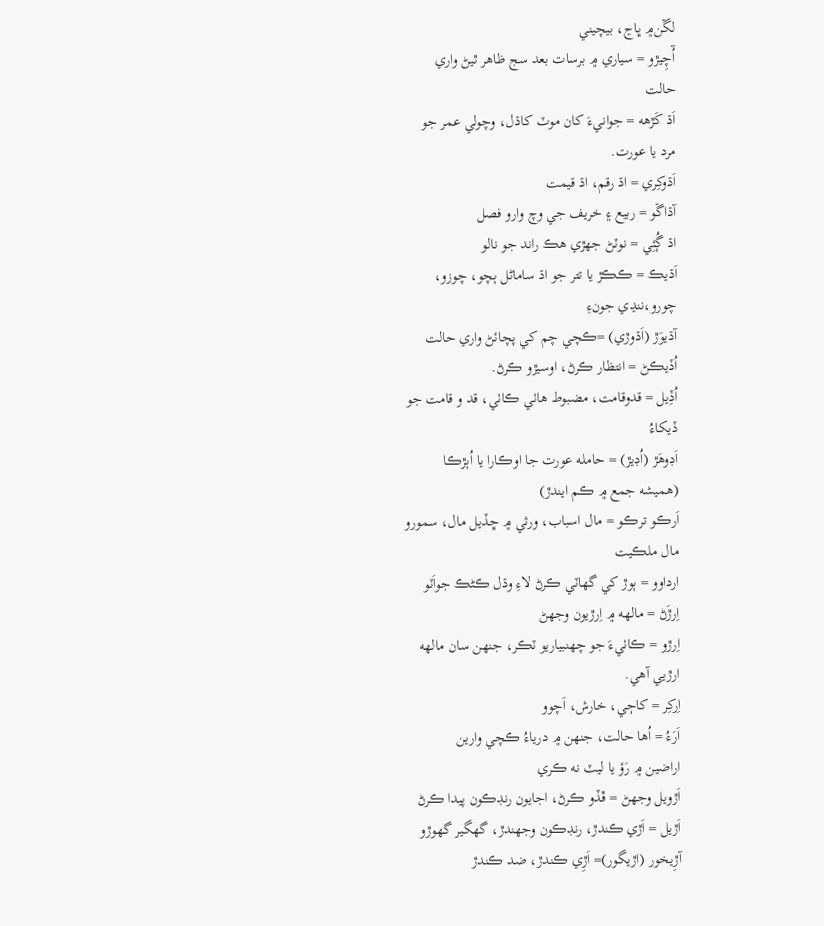لڱن۾ ڀاڃ، بيچيني
آُچِيڙو = سياري ۾ برسات بعد سج ظاهر ٿيڻ واري
حالت
اَڌ کَڙهه = جوانيءَ کان موٽ کاڌل، وچولي عمر جو
مرد يا عورت.
اَڌوکِري = اڌ رقم، اڌ قيمت
آڌاڱو = ربيع ۽ خريف جي وچ وارو فصل
اڌ ڳُئِي = نوٽڻ جهڙي هڪ راند جو نالو
اَڌيڪ = ڪڪڙ يا تتر جو اڌ ساماڻل ٻچو، چوزو،
چورو،ننڍي جونءِ
آڌيوَڙ (اَڌوڙي) =ڪچي چم کي پچائڻ واري حالت
اُڏيڪڻ = انتظار ڪرڻ، اوسيڙو ڪرڻ.
اُڏِيل = قدوقامت، مضبوط هاٺي ڪاٺي، قد و قامت جو
ڏيکاءُ
اَڊوهَڙ (اُڊيڙ) = حامله عورت جا اوڪارا يا اُٻڙڪا
(هميشه جمع ۾ ڪم ايندڙ)
اَرڪو ترڪو = مال اسباب، ورثي ۾ ڇڏيل مال، سمورو
مال ملڪيت
ارداوو = ٻوڙ کي گهاٽي ڪرڻ لاءِ وڌل ڪڻڪ جواَٽو
اِرڙَڻ = مالهه ۾ اِرڙيون وجهڻ
اِرڙو = ڪاٺيءَ جو چهنبياريو ٽڪر، جنهن سان مالهه
ارڙيي آهي.
اِرکِر = کاڄي، خارش، اَچوو
اَرَءُ = اُها حالت، جنهن ۾ درياءُ ڪچي وارين
اراضين ۾ رَؤ يا ليٽ نه ڪري
اَڙويل وجهڻ = ڦڏو ڪرڻ، اجايون رنڊڪون پيدا ڪرڻ
اَڙيل = اَڙي ڪندڙ، رنڊڪون وجهندڙ، گهگير گهوڙو
آڙِيخور (اڙيگور)= اَڙِي ڪندڙ، ضد ڪندڙ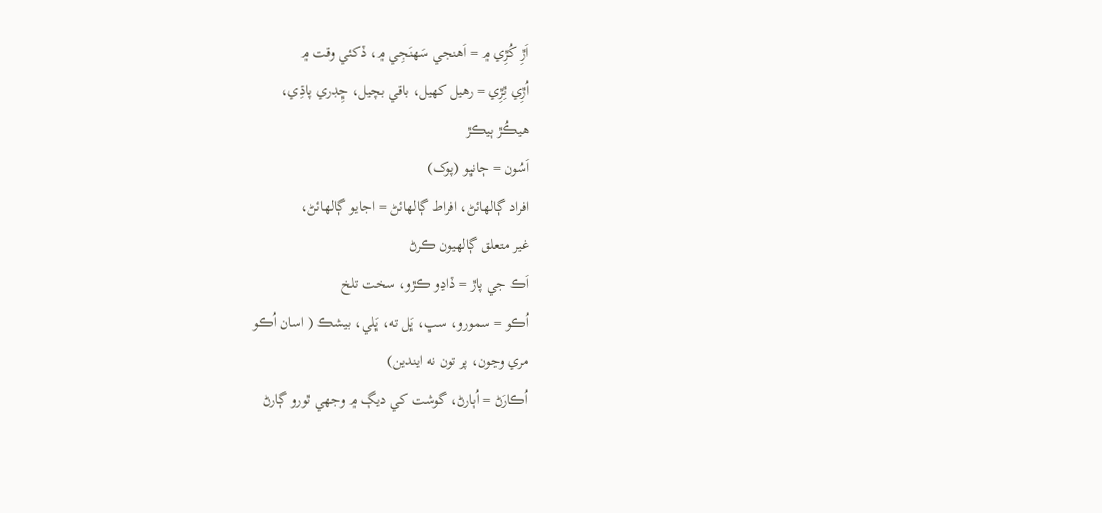اَڙِ کُڙِي ۾ = اَهنجي سَهنَجِي ۾، ڏکئي وقت ۾
اُڙِي ٿِڙِي = رهيل کهيل، باقي بچيل، ڇِڊري پاڌِي،
هيڪُڙ ٻيڪڙ
اَسُون = ڄانڀو (پوک)
افراد ڳالهائڻ، افراط ڳالهائڻ = اجايو ڳالهائڻ،
غير متعلق ڳالهيون ڪرڻ
اَڪ جي پاڙ = ڏاڍو ڪڙو، سخت تلخ
اُڪو = سمورو، سڀ، ڀَل ته، ڀَلي، بيشڪ ( اسان اُڪو
مري وڃون، پر تون نه ايندين)
اُڪارَڻ = اُٻارڻ، گوشت کي ديڳ ۾ وجهي ٿورو ڳارڻ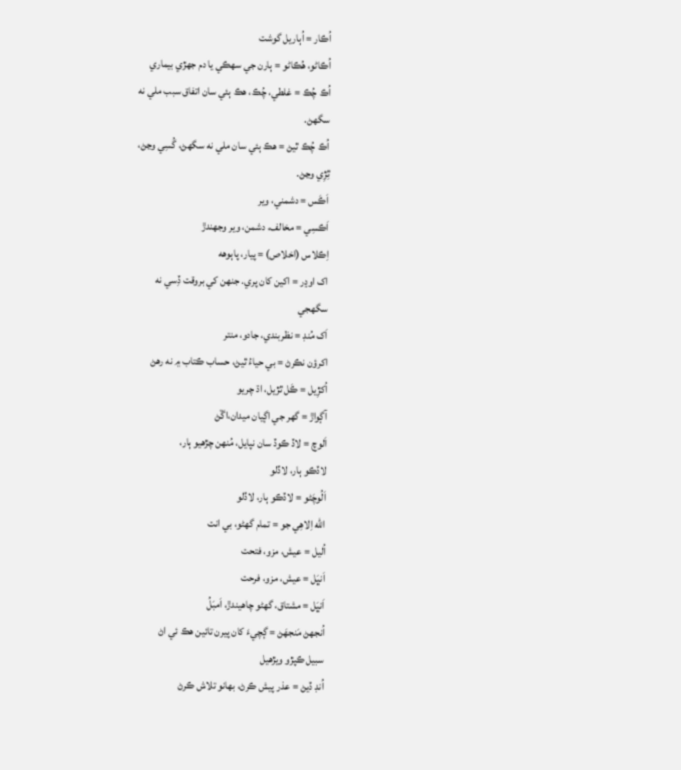اُڪار = اُٻاريل گوشت
اُڪاڻو، هُڪاڻو = ٻارن جي سهڪي يا دم جهڙي بيماري
اُڪ چُڪ = غلطي، چُڪ، هڪ ٻئي سان اتفاق سبب ملي نه
سگهڻ.
اُڪ چُڪ ٿيڻ = هڪ ٻئي سان ملي نه سگهڻ، گُسِي وڃڻ،
ٿِڙِي وڃڻ.
اَڪَس = دشمني، وير
اَڪسِي = مخالف، دشمن، وير وجهندڙ
اِڪلاس (اخلاص) = پيار، پاٻوهه
اک اوڍر = اکين کان پري. جنهن کي بروقت ڏِسي نه
سگهجي
اَک مُنڊ = نظربندي، جادو، منتر
اکرؤن نڪرڻ = بي حياءُ ٿيڻ، حساب ڪتاب ۾ نه رهڻ
اُکڙِيل = ڪَل ٿڙيل، اڌ چريو
آڳواڙ = گهر جي اڳيان ميدان،اڱڻ
اَلوچ = لاڏ ڪوڏ سان نپايل، مُنهن چڙهيو ٻار،
لاڏڪو ٻار، لاڏلو
اَلُوچَڻو = لاڏڪو ٻار، لاڏلو
الله اِلاهِي جو = تمام گهڻو، بي انت
اُليل = عيش، مزو، فتحت
اَنڀَل = عيش، مزو، فرحت
اَنڀَل = مشتاق، گهڻو چاهيندڙ، اَمبَلُ
اُنجهڻ مَنجهَڻ = ڳچيءَ کان پيرن تائين هڪ ئي اڻ
سبيل ڪپڙو ويڙهيل
اُنڊ ڏيڻ = عذر پيش ڪرڻ، بهانو تلاش ڪرڻ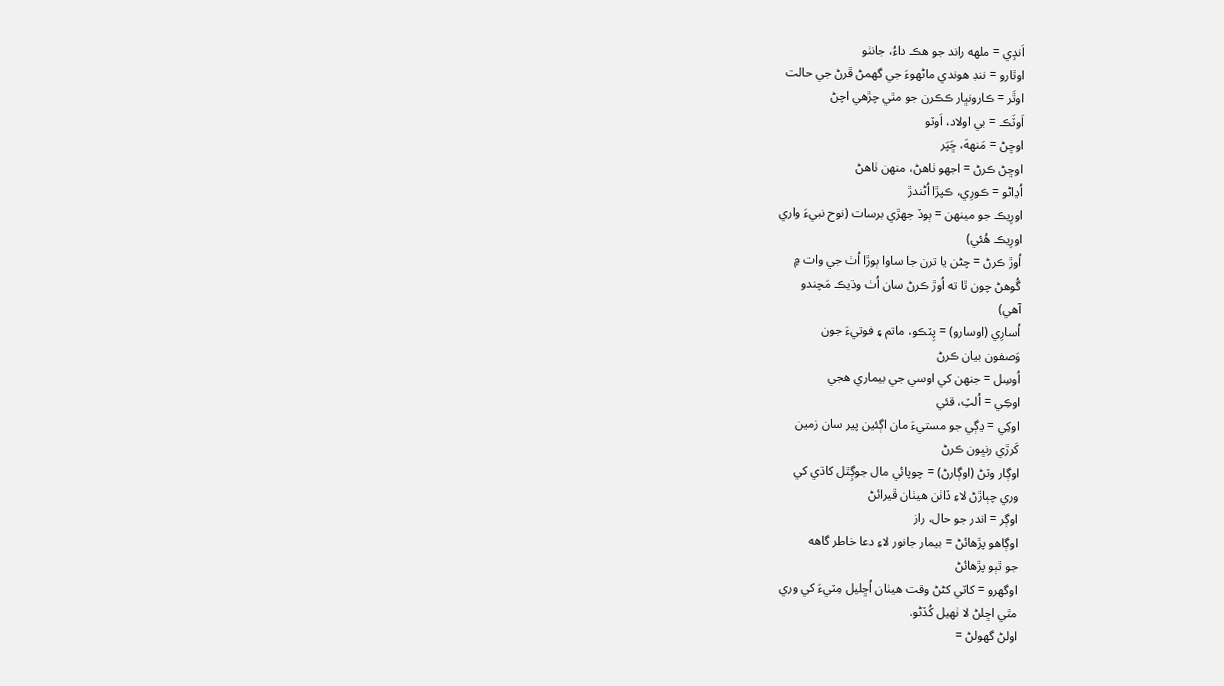اَنڊِي = ملهه راند جو هڪ داءُ، جانٺو
اوٿارو = ننڊ هوندي ماڻهوءَ جي گهمڻ ڦرڻ جي حالت
اوٿَر = ڪارونڀار ڪڪرن جو مٿي چڙهي اچڻ
اَوٽَڪ = بي اولاد، اَوٽو
اوڇڻ = مَنههَ، ڇَپَر
اوڇڻ ڪرڻ = اجهو ٺاهڻ، منهن ٺاهڻ
اُڍاڻو = ڪورِي، ڪپڙا اُڻندڙ
اورِيڪ جو مينهن = ٻوڏ جهڙي برسات (نوح نبيءَ واري
اورِيڪ هُئي)
اُوڙ ڪرڻ = چڻن يا ترن جا ساوا ٻوڙا اُٺ جي وات ۾
گُوهڻ چون ٿا ته اُوڙ ڪرڻ سان اُٺ وڌيڪ مَچندو
آهي)
اُسارِي (اوسارو) = پِٽڪو، ماتم ۽ فوتيءَ جون
وَصفون بيان ڪرڻ
اُوسِل = جنهن کي اوسي جي بيماري هجي
اوڪِي = اُلٽِ، قئي
اوکِي = ڍڳي جو مستيءَ مان اڳئين پير سان زمين
کَرڙي رنڀون ڪرڻ
اوڳار وٽڻ (اوڳارڻ) = چوپائي مال جوڳِٿل کاڌي کي
وري چٻاڙڻ لاءِ ڏاٺن هيٺان ڦيرائڻ
اوڳر = اندر جو حال، راز
اوڳاهو پڙهائڻ = بيمار جانور لاءِ دعا خاطر گاهه
جو ٿٻو پڙهائڻ
اوگهرو = کاٽي کڻڻ وقت هيٺان اُڇليل مِٽيءَ کي وري
مٿي اڇلڻ لا ٺهيل کُڏڻو.
اولڻ گهولڻ =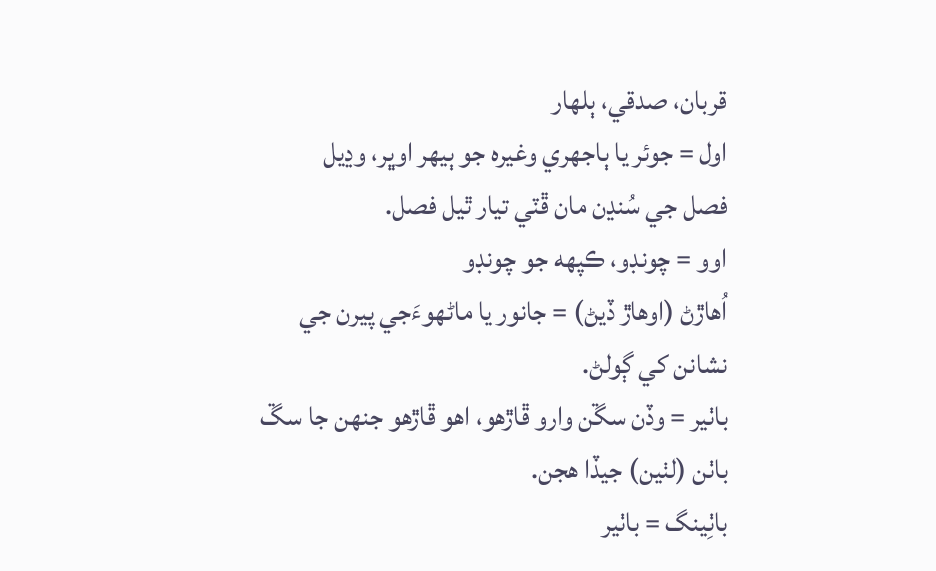قربان، صدقي، ٻلهار
اول = جوئر يا ٻاجهري وغيره جو ٻيهر اوڀر، وڍيل
فصل جي سُنڍن مان ڦٽي تيار ٿيل فصل.
اوو = چونڊو، ڪپهه جو چونڊو
اُهاڙڻ (اوهاڙ ڏيڻ) = جانور يا ماڻهوءَجي پيرن جي
نشانن کي ڳولڻ.
باٺير = وڏن سڱن وارو ڦاڙهو، اهو ڦاڙهو جنهن جا سڱ
باٺن (لٺين) جيڏا هجن.
باٺِينگ = باٺير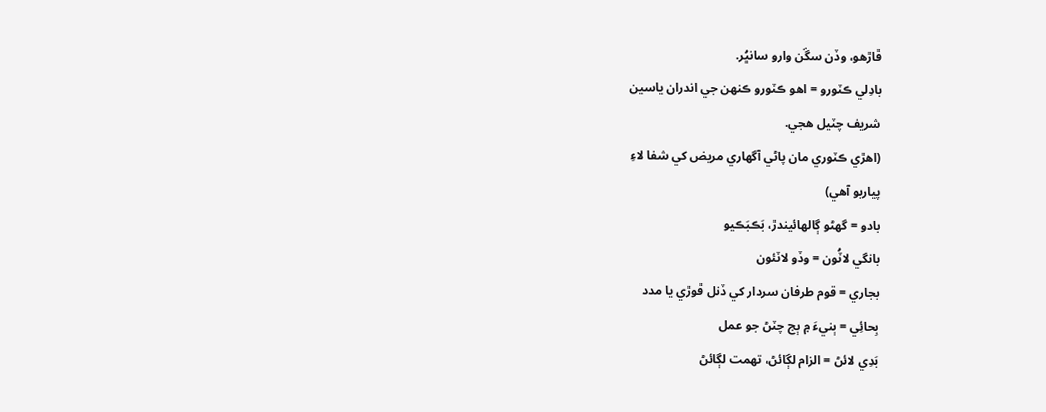ڦاڙهو، وڏن سڱن وارو سانڀُر.
بادِلي ڪٽورو = اهو ڪٽورو ڪنهن جي اندران ياسين
شريف چٽيل هجي.
(اهڙي ڪٽوري مان پاڻي آگهاري مريض کي شفا لاءِ
پياربو آهي)
بادو = گهڻو ڳالهائيندڙ، بَڪبَڪيو
بانگي لاٽُون = وڏو لاٽئون
بجاري = قوم طرفان سردار کي ڏنل ڦوڙي يا مدد
بِحائِي = ٻنيءَ ۾ ٻج چٽڻ جو عمل
بَدِي لائڻ = الزام لڳائڻ، تهمت لڳائڻ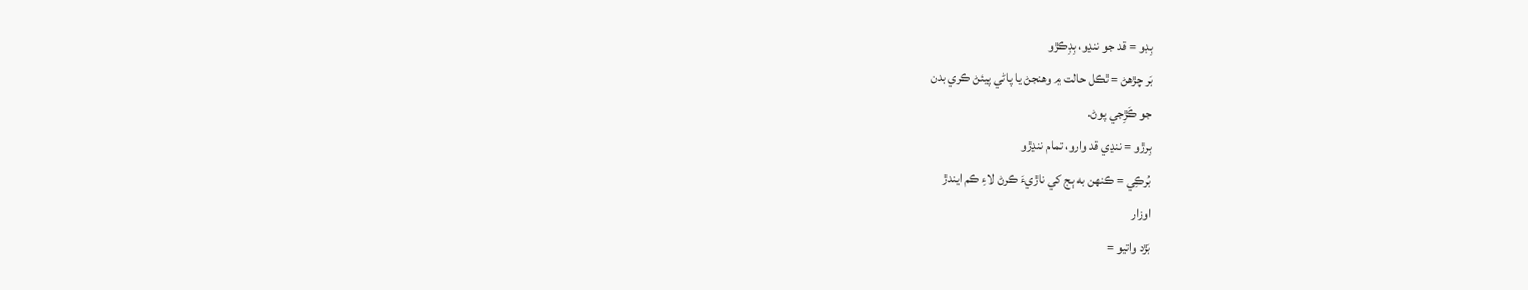بِڊو = قد جو ننڍو، بِڊِڪڙو
بَر چڙهڻ = ٿڪل حالت ۾ وهنجڻ يا پاڻي پيئڻ ڪري بدن
جو ڪَڙِجي پوڻ.
بِرڙو = ننڍي قد وارو، تمام ننڍڙو
بُرڪِي = ڪنهن به ٻج کي ناڙيءَ ڪرڻ لاءِ ڪم ايندڙ
اوزار
بَڙد واتيو =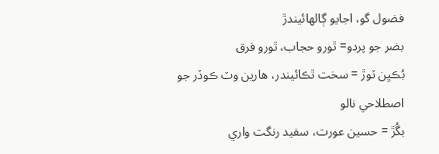فضول گو، اجايو ڳالهائيندڙ
بضر جو پردو= ٿورو حجاب، ٿورو فرق
بُڪيِن ٽوڙ = سخت ٿڪائيندر، هارين وٽ ڪوڏر جو
اصطلاحي نالو
بگُڙ = حسين عورت، سفيد رنگت واري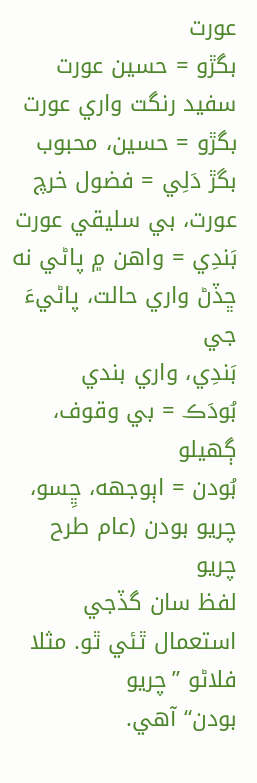عورت
بگڙو = حسين عورت سفيد رنگت واري عورت
بگڙو = حسين، محبوب
بگڙ دَلِي = فضول خرچ عورت، بي سليقي عورت
بَندِي = واهن ۾ پاڻي نه ڇڏڻ واري حالت، پاڻيءَ جي
بَندِي، واري بندي
بُودَڪ = بي وقوف، ڳهيلو
بُودن = اٻوجهه، ڇِسو، چريو بودن (عام طرح چريو
لفظ سان گڏجي استعمال ٿئي ٿو. مثلا فلاڻو ”چريو
بودن“ آهي.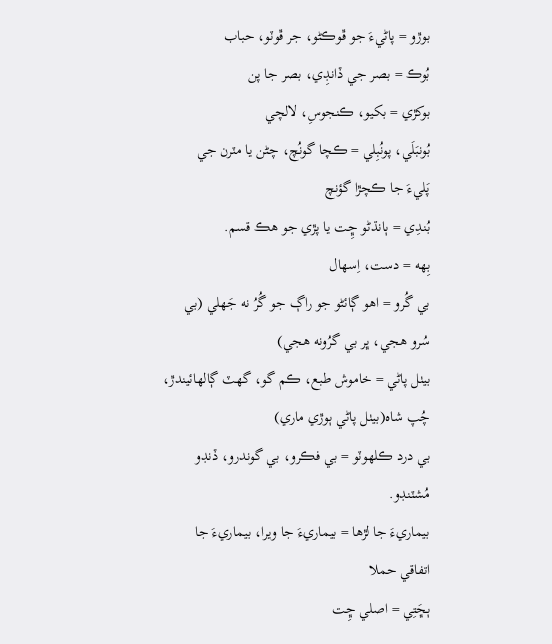بوڙو = پاڻيءَ جو ڦوڪڻو، جر ڦوٽو، حباب
بُوڪ = بصر جي ڏانڊِي، بصر جا پن
بوکڙي = بکيو، ڪنجوسِ، لالچي
بُونبَلَي، پونُبِلي = ڪچا گونُچ، چڻن يا مٽرن جي
پَليءَ جا ڪچڙا گؤنچ
بُندِي = ٻانڌڻو ڇِت يا پڙي جو هڪ قسم.
بِهه = دست، اِسهال
بي گُرو = اهو ڳائڻو جو راڳ جو گُرُ نه جَهلي (بي
سُرو هجي، ڀر بي گرُونه هجي)
بيٺل پاڻي = خاموش طبع، ڪم گو، گهٽ ڳالهائيندڙ،
چُپ شاه(بيٺل پاڻي ٻوڙي ماري)
بي درد ڪلهوٽو = بي فڪرو، بي گوندرو، ڏنڊو
مُشٽنڊو.
بيماريءَ جا لڙها = بيماريءَ جا ويرا، بيماريءَ جا
اتفاقي حملا
ٻڇَتِي = اصلي ڇِت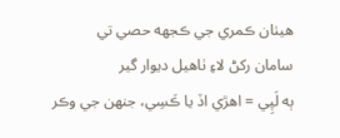هيٺان ڪمري جي ڪجهه حصي تي
سامان رکڻ لاءِ ٺاهيل ديوار گير
ٻه لَپِي = اهڙي اڏ يا ڪَسِي، جنهن جي وڪر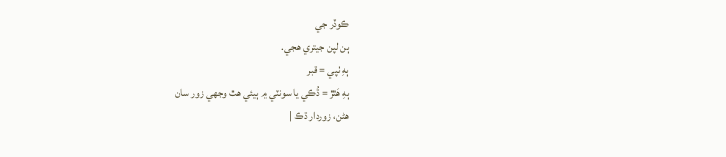ڪوڏر جي
ٻن لپن جيتري هجي.
ٻهِ ٺپي = قبر
ٻهِ هَٿڙ = ڌُڪي يا سونٽي ۾ ٻيئي هٿ وجهي زور سان
هڻن، زوردار ڌڪ |